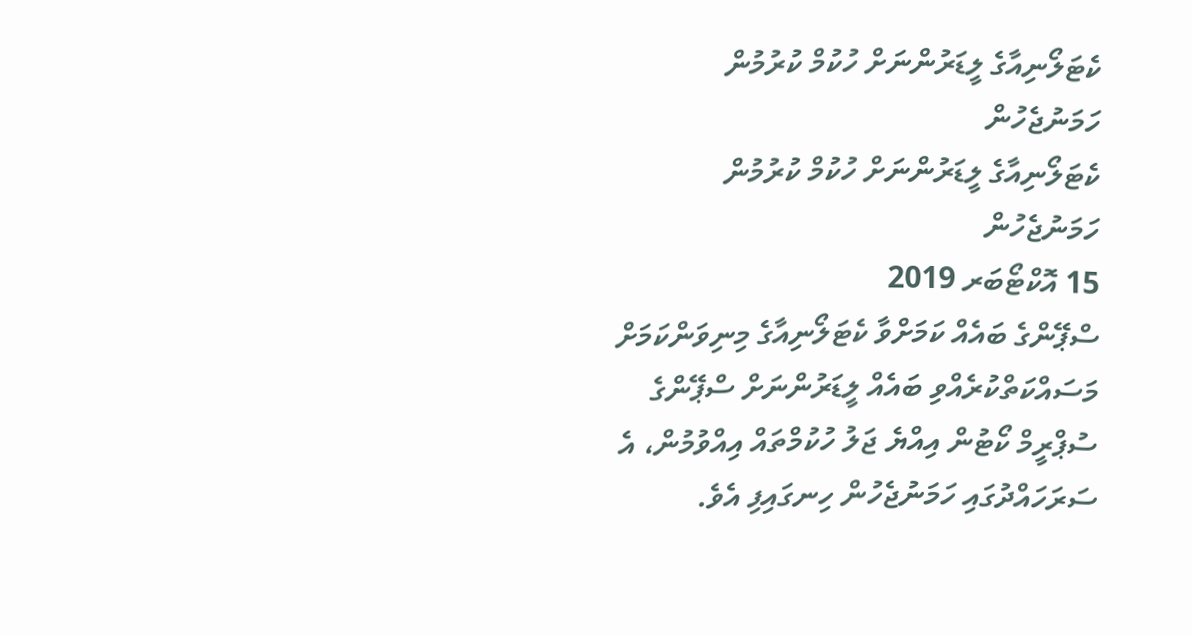ކެޓަލޯނިއާގެ ލީޑަރުންނަށް ހުކުމް ކުރުމުން ހަމަނުޖެހުން
ކެޓަލޯނިއާގެ ލީޑަރުންނަށް ހުކުމް ކުރުމުން ހަމަނުޖެހުން
15 އޮކްޓޯބަރ 2019
ސްޕޭންގެ ބައެއް ކަމަށްވާ ކެޓަލޯނިއާގެ މިނިވަންކަމަށް މަސައްކަތްކުރެއްވި ބައެއް ލީޑަރުންނަށް ސްޕޭންގެ ސުޕްރީމް ކޯޓުން އިއްޔެ ޖަލު ހުކުމްތައް އިއްވުމުން، އެ ސަރަހައްދުގައި ހަމަނުޖެހުން ހިނގައިފި އެވެ.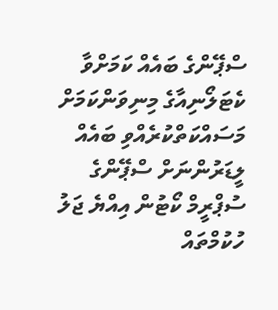ސްޕޭންގެ ބައެއް ކަމަށްވާ ކެޓަލޯނިއާގެ މިނިވަންކަމަށް މަސައްކަތްކުރެއްވި ބައެއް ލީޑަރުންނަށް ސްޕޭންގެ ސުޕްރީމް ކޯޓުން އިއްޔެ ޖަލު ހުކުމްތައް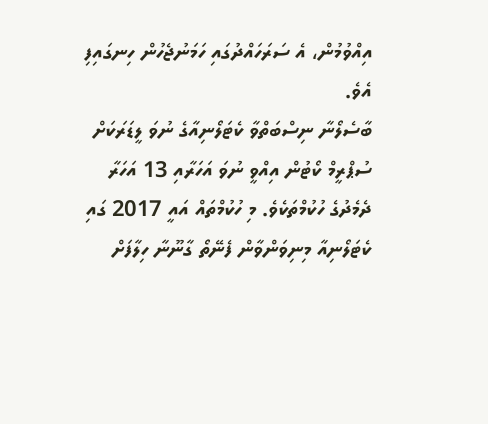އިއްވުމުން، އެ ސަރަހައްދުގައި ހަމަނުޖެހުން ހިނގައިފި އެވެ.
ބާސެލޯނާ ނިސްބަތްވާ ކެޓަލޯނިއާގެ ނުވަ ލީޑަރަކަށް ސުޕްރީމް ކޯޓުން އިއްވީ ނުވަ އަހަރާއި 13 އަހަރާ ދެމެދުގެ ހުކުމްތަކެވެ. މި ހުކުމްތައް އައީ 2017 ގައި ކެޓަލޯނިއާ މިނިވަންވާން ފެނޭތޯ ގާނޫނާ ހިލާފަށް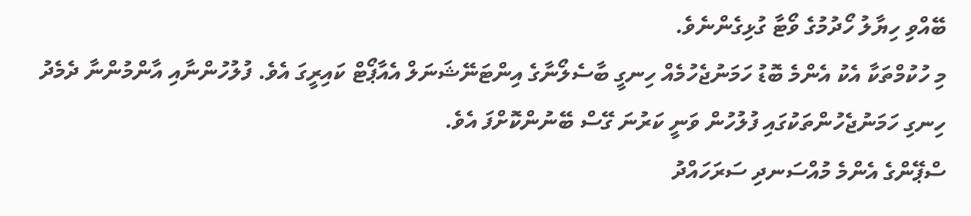ބޭއްވި ހިޔާލު ހޯދުމުގެ ވޯޓާ ގުޅިގެންނެވެ.
މި ހުކުމްތަކާ އެކު އެންމެ ބޮޑު ހަމަނުޖެހުމެއް ހިނގީ ބާސެލޯނާގެ އިންޓަނޭޝަނަލް އެއާޕޯޓް ކައިރީގަ އެވެ. ފުލުހުންނާއި އާންމުންނާ ދެމެދު ހިނގި ހަމަނުޖެހުންތަކުގައި ފުލުހުން ވަނީ ކަރުނަ ގޭސް ބޭނުންކޮށްފަ އެވެ.
ސްޕޭންގެ އެންމެ މުއްސަނދި ސަރަހައްދު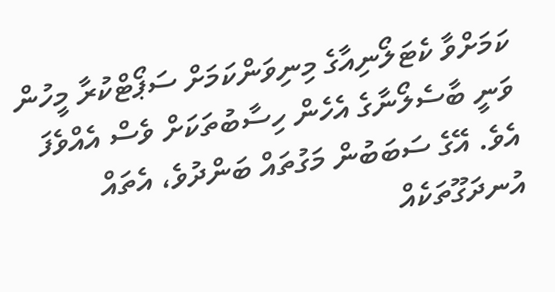ކަމަށްވާ ކެޓަލޯނިއާގެ މިނިވަންކަމަށް ސަޕޯޓްކުރާ މީހުން ވަނީ ބާސެލޯނާގެ އެހެން ހިސާބުތަކަށް ވެސް އެއްވެފަ އެވެ. އޭގެ ސަބަބުން މަގުތައް ބަންދުވެ، އެތައް އުނދަގޫތަކެއް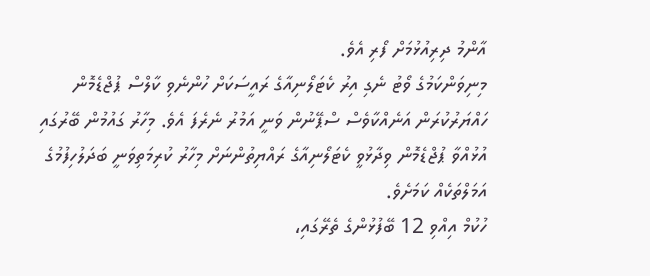އާންމު ދިރިއުޅުމަށް ފޯރި އެވެ.
މިނިވަންކަމުގެ ވޯޓު ނެގި އިރު ކެޓަލޯނިއާގެ ރައީސަކަށް ހުންނެވި ކާލްސް ޕުޖްޑެމޮން ހައްޔަރުކުރަން އަނެއްކާވެސް ސްޕޭނުން ވަނީ އަމުރު ނެރެފަ އެވެ. މިހާރު ގައުމުން ބޭރުގައި އުޅުއްވާ ޕުޖްޑެމޮން ވިދާޅުވީ ކެޓަލޯނިއާގެ ރައްޔިތުންނަށް މިހާރު ކުރިމަތިވަނީ ބަދަލުހިފުމުގެ އަމަލްތަކެއް ކަމަށެވެ.
ހުކުމް އިއްވި 12 ބޭފުޅުންގެ ތެރޭގައި،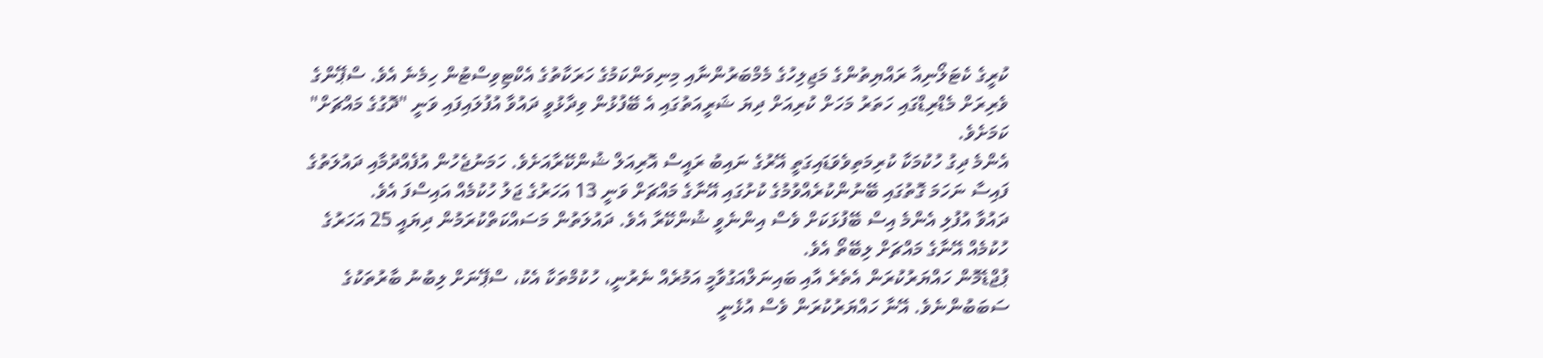ކުރީގެ ކެޓަލޯނިއާ ރައްޔިތުންގެ މަޖިލިހުގެ މެމްބަރުންނާއި މިނިވަންކަމުގެ ހަރަކާތުގެ އެކްޓިވިސްޓުން ހިމެނެ އެވެ. ސްޕޭންގެ ވެރިރަށް މެޑްރިޑްގައި ހަތަރު މަހަށް ކުރިއަށް ދިޔަ ޝަރީއަތުގައި އެ ބޭފުޅުން ވިދާޅުވީ ދައުވާ އުފުލައިފައި ވަނީ "ދޮގުގެ މައްޗަށް" ކަމަށެވެ.
އެންމެ ދިގު ހުކުމަކާ ކުރިމަތިވެވަޑައިގަތީ އޭރުގެ ނައިބު ރައީސް އޮރިއަލް ޝުންކޭރާއަށެވެ. ހަމަނުޖެހުން އުފެއްދުމާއި ދައުލަތުގެ ފައިސާ ނަހަމަ ގޮތުގައި ބޭނުންކުރެއްވުމުގެ ކުށުގައި އޭނާގެ މައްޗަށް ވަނީ 13 އަހަރުގެ ޖަލު ހުކުމެއް އައިސްފަ އެވެ.
ދައުވާ އުފުލި އެންމެ އިސް ބޭފުޅަކަށް ވެސް އިންނެވީ ޝުންކޭރާ އެވެ. ދައުލަތުން މަސައްކަތްކުރަމުން ދިޔައީ 25 އަހަރުގެ ހުކުމެއް އޭނާގެ މައްޗަށް ލިބޭތޯ އެވެ.
ޕުޖްޑެމޮން ހައްޔަރުކުރަން އެތެރެ އާއި ބައިނަލްއަގުވާމީ އަމުރެއް ނެރުނީ، ހުކުމްތަކާ އެކު، ސްޕޭނަށް ލިބުނު ބާރުތަކުގެ ސަބަބުންނެވެ. އޭނާ ހައްޔަރުކުރަން ވެސް އުޅެނީ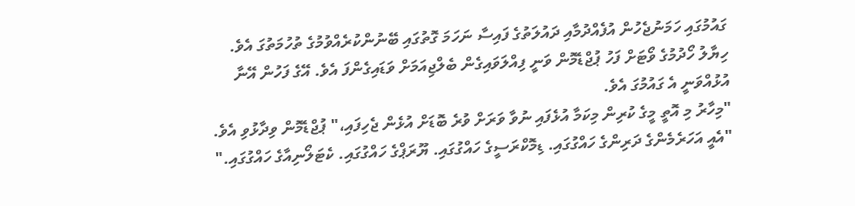ގައުމުގައި ހަމަނުޖެހުން އުފެއްދުމާއި ދައުލަތުގެ ފައިސާ ނަހަމަ ގޮތުގައި ބޭނުންކުރެއްވުމުގެ ތުހުމަތުގަ އެވެ.
ހިޔާލު ހޯދުމުގެ ވޯޓަށް ފަހު ޕުޖްޑެމޮން ވަނީ ފިއްލަވައިގެން ބެލްޖިއަމަށް ވަޑައިގެންފަ އެވެ. އޭގެ ފަހުން އޭނާ އުޅުއްވަނީ އެ ގައުމުގަ އެވެ.
"މިހާރު މި އޮތީ މީގެ ކުރިން މިކަމާ އުޅެފައި ނުވާ ވަރަށް ވުރެ ބޮޑަށް އުޅެން ޖެހިފައި،" ޕުޖްޑެމޮން ވިދާޅުވި އެވެ.
"އެއީ އަހަރެމެންގެ ދަރިންގެ ހައްގުގައި. ޑިމޮކްރަސީގެ ހައްގުގައި. ޔޫރަޕްގެ ހައްގުގައި. ކެޓަލޯނިއާގެ ހައްގުގައި."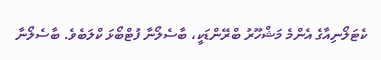ކެޓަލޯނިއާގެ އެންމެ މަޝްހޫރު ބްރޭންޑަކީ، ބާސެލޯނާ ފުޓްބޯޅަ ކްލަބެވެ. ބާސެލޯނާ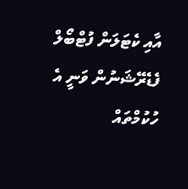އާއި ކެޓަލަން ފުޓްބޯލް ފެޑެރޭޝަނުން ވަނީ އެ ހުކުމްތައް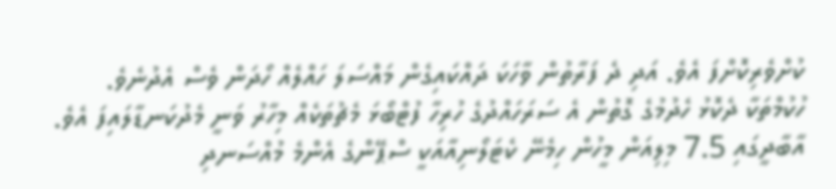ކުށްވެރިކޮށްފަ އެވެ. އަދި ދެ ފަރާތުން ވާހަކަ ދައްކައިގެން މައްސަލަ ހައްލެއް ހޯދަން ވެސް އެދުނެވެ.
ހުކުމްތަކާ ދެކޮޅު ހެދުމުގެ ގޮތުން އެ ސަރަހައްދުގެ ހުރިހާ ފުޓްބޯޅަ މެޗުތަކެއް މިހާރު ވަނީ މެދުކަނޑާލައިފަ އެވެ.
އާބާދީގައި 7.5 މިލިއަން މީހުން ހިމެނޭ ކެޓަލޯނިއާއަކީ ސްޕޭންގެ އެންމެ މުއްސަނދި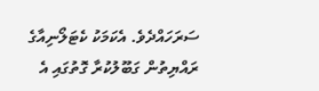ސަރަހައްދެވެ. އެކަމަކު ކެޓަލޯނިއާގެ ރައްޔިތުން ގަބޫލުކުރާ ގޮތުގައި އެ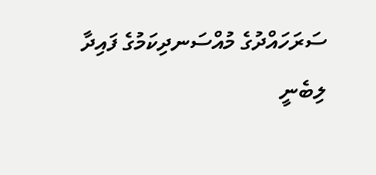ސަރަހައްދުގެ މުއްސަނދިކަމުގެ ފައިދާ ލިބެނީ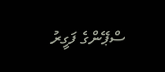ސްޕޭންގެ ފަގީރު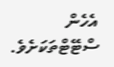އެހެން ސްޓޭޓްތަކަށެވެ.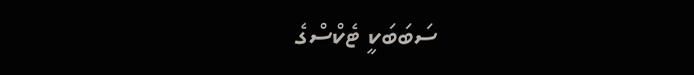ސަބަބަކީ ޓެކްސްގެ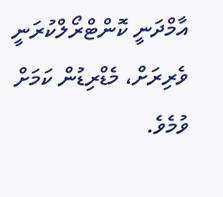އާމްދަނީ ކޮންޓްރޯލްކުރަނީ ވެރިރަށް، މެޑްރިޑުން ކަމަށް ވުމެވެ.